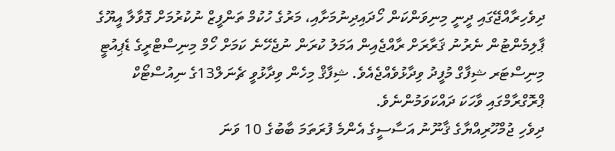ދިވެހިރާއްޖޭގައި ދީނީ މިނިވަންކަން ހޯދައިދިނުމަށާއި، މަރުގެ ހުކުމް ތަންފީޒް ނުކުރުމަށް ގޮވާލާ އީޔޫގެ ޕާލިމެންޓުން ނެރުނު ޤަރާރަށް ރާއްޖެއިން އަމަލު ކުރަން ނުޖެހޭނެ ކަމަށް ހޯމް މިނިސްޓްރީގެ ޑެޕިއުޓީ މިނިސްޓަރ ޝިފާގް މުފީދު ވިދާޅުވެއްޖެއެވެ. ޝިފާޤް މިހެން ވިދާޅުވީ ޗެނަލް13ގެ ނިއުސްޓޯކް ޕްރޮގްރާމްގައި ވާހަކަ ދައްކަވަމުންނެވެ.
ދިވެހި ޖުމްހޫރިއްޔާގެ ޤާނޫނު އަސާސީގެ އެންމެ ފުރަތަމަ ބާބުގެ 10 ވަނަ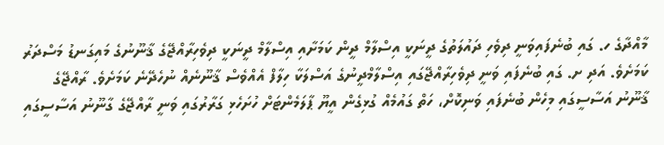މާއްދާގެ ހ. ގައި ބުނެފައިވަނީ ދިވެހި ދައުލަތުގެ ދީނަކީ އިސްލާމް ދީން ކަމަށާއި އިސްލާމް ދީނަކީ ދިވެހިރާއްޖޭގެ ޤާނޫނުގެ މައިގަނޑު މަސްދަރު ކަމަށެވެ. އަދި ށ. ގައި ބުނެފައި ވަނީ ދިވެހިރާއްޖޭގައި އިސްލާމްދީނުގެ އަސްލަކާ ހިލާފް އެއްވެސް ޤާނޫނެއް ނުހެދޭނެ ކަމަށެވެ. ރާއްޖޭގެ ޤާނޫނު އަސާސީގައި މިހެން ބުނެފައި ވަނިކޮށް، ހަތް ގައުމެއް ގުޅިގެން އީޔޫ ޕާލަމެންޓަށް ހުށަހެޅި ގަރާރުގައި ވަނީ ރާއްޖޭގެ ގާނޫނު އަސާސީގައި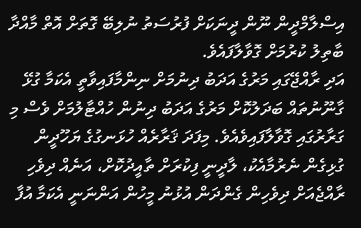އިސްލާމްދީން ނޫން ދީނަކަށް ފުރުސަތު ނުލިބޭ ގޮތަށް އޮތް މާއްދާ ބާތިލު ކުރުމަށް ގޮވާލާފައެވެ.
އަދި ރާއްޖޭގައި މަރުގެ އަދަބު ދިނުމަށް ނިންމާފައިވާތީ އެކަމާ ގުޅޭ ގާނޫނުތައް ބަދަލުކޮށް މަރުގެ އަދަބު ދިނުން ހުއްޓާލުމަށް ވެސް މި ގަރާރުގައި ގޮވާލާފައިވެއެވެ. މިފަދަ ޤަރާރެއް ހުޅަނގުގެ ޔަހޫދީން ގުޅިގެން ނެރުމާއެކު، ލާދީނީ ފިކުރަށް ތާއީދުކޮށް، އަނެއް ދިވެހި ރާއްޖެއަށް ދިވެހިން ގެންދަން އުޅުނު މީހުން އަންނަނީ އެކަމާ އުފާ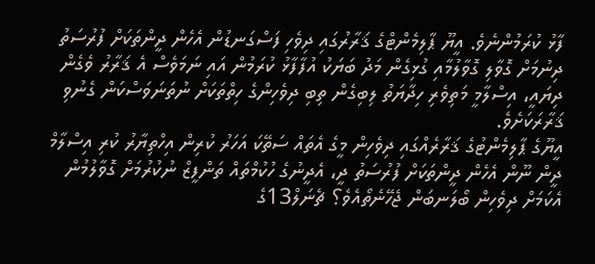ފާޅު ކުރަމުންނެވެ. އީޔޫ ޕާލިމެންޓްގެ ޤަރާރުގައި ދިވެހި ފަސްގަނޑުން އެހެން ދީންތަކަށް ފުރުސަތު ދިނުމަށް ގޮވާލި ގޮވާލުމާއި ގުޅިގެން މަދު ބަޔަކު އުފާފާޅު ކުރަމުން އައި ނަމަވެސް އެ ޤަރާރު ވެގެން ދިޔައީ، އިސްލާމީ މަތިވެރި ހިދާޔަތު ލިބިގެން ތިބި ދިވެހިންގެ ހިތްތަކަށް ނުތަނަވަސްކަން ގެނުވި ޤަރާރަކަށެވެ.
އީޔޫގެ ޕާލިމެންޓުގެ ޤަރާރެއްގައި ދިވެހިން މީގެ އެތައް ސަތޭކަ އަހަރު ކުރިން އިހްތިޔާރު ކުރި އިސްލާމް ދީން ނޫން އެހެން ދީންތަކަށް ފުރުސަތު ދީ، އެދީނުގެ ހުކުމްތައް ތަންފީޒް ނުކުރުމަށް ގޮވާލުމުން އެކަމަށް ދިވެހިން ބޯލަނބަން ޖެހޭނެތޯއެވެ؟ ޗެނަލް13ގެ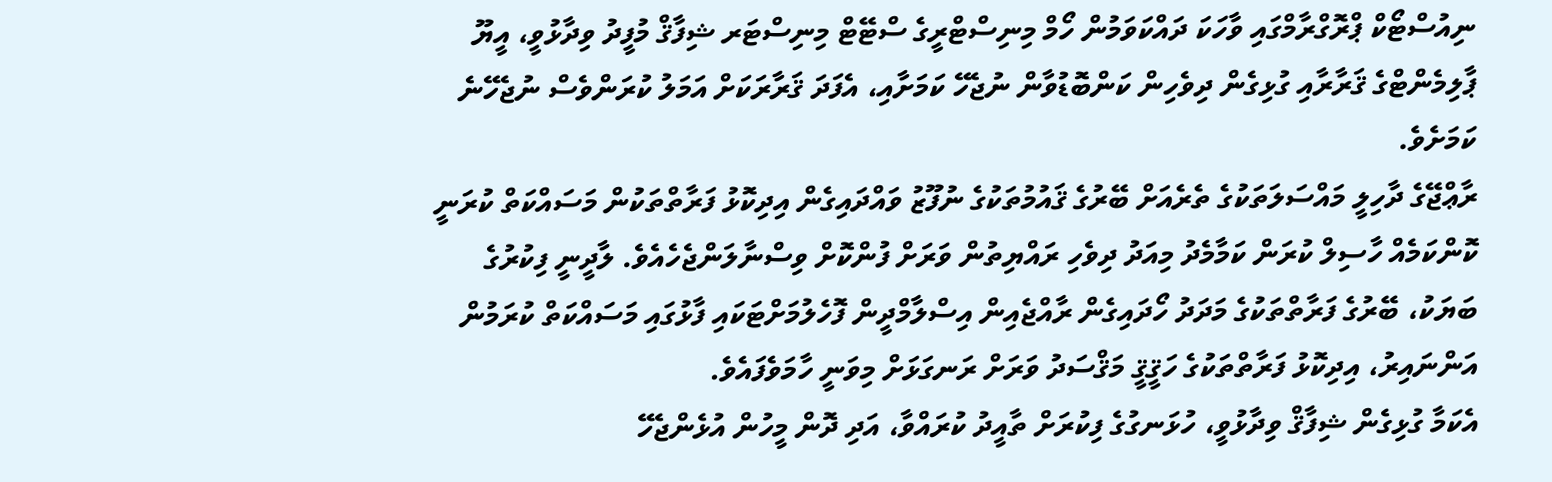ނިއުސްޓޯކް ޕްރޮގްރާމްގައި ވާހަކަ ދައްކަވަމުން ހޯމް މިނިސްޓްރީގެ ސްޓޭޓް މިނިސްޓަރ ޝިފާޤް މުފީދު ވިދާޅުވީ، އީޔޫ ޕާލިމެންޓްގެ ޤަރާރާއި ގުޅިގެން ދިވެހިން ކަންބޮޑުވާން ނުޖެހޭ ކަމަށާއި، އެފަދަ ޤަރާރަކަށް އަމަލު ކުރަންވެސް ނުޖެހޭނެ ކަމަށެވެ.
ރާޢްޖޭގެ ދާހިލީ މައްސަލަތަކުގެ ތެރެއަށް ބޭރުގެ ޤައުމުތަކުގެ ނުފޫޒު ވައްދައިގެން އިދިކޮޅު ފަރާތްތަކުން މަސައްކަތް ކުރަނީ ކޮންކަމެއް ހާސިލް ކުރަން ކަމާމެދު މިއަދު ދިވެހި ރައްޔިތުން ވަރަށް ފުންކޮށް ވިސްނާލަންޖެހެއެވެ. ލާދީނީ ފިކުރުގެ ބަޔަކު، ބޭރުގެ ފަރާތްތަކުގެ މަދަދު ހޯދައިގެން ރާއްޖެއިން އިސްލާމްދީން ފޮހެލުމަށްޓަކައި ފާޅުގައި މަސައްކަތް ކުރަމުން އަންނައިރު، އިދިކޮޅު ފަރާތްތަކުގެ ހަޤީޤީ މަޤްސަދު ވަރަށް ރަނގަޅަށް މިވަނީ ހާމަވެފައެވެ.
އެކަމާ ގުޅިގެން ޝިފާޤް ވިދާޅުވީ، ހުޅަނގުގެ ފިކުރަށް ތާއީދު ކުރައްވާ، އަދި ދޮން މީހުން އުޅެންޖެހޭ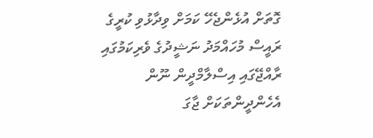ގޮތަށް އުޅެންޖެހޭ ކަމަށް ވިދާޅުވި ކުރީގެ ރައީސް މުހައްމަދު ނަޝީދުގެ ވެރިކަމުގައި ރާއްޖޭގައި އިސްލާމްދީން ނޫން އެހެންދީންތަކަށް ޖާގަ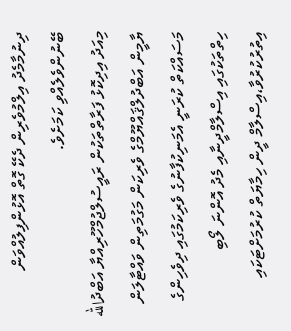ދިނުމާމެދު އިލްމުވެރިން ދެކޭ ގޮތް އޮޅުންފިލުއްވަން ބޭނުންވެލެއްވި ކަމަށެވެ.
މިއަދު އިދިކޮޅު ފަރާތްތަކުން ރައީސުލްޖުމްހޫރިއްޔާ އަބްދުالله ޔާމީން އަބްދުލްޤައްޔޫމްގެ ވެރިކަން މަގުމަތިން ވައްޓާލަން މަސައްކަތް ކުރަނީ އެމަނިކުފާނުގެ ވެރިކަމުގައި ދިވެހިންގެ ހިތްތަކުގައި އިސްލާމްދީނާއި މެދު އޮންނަ ލޯބި އިތުރުކުރުވާ،އިސްލާމް ދީން ހިމާޔަތް ކުރުމަށްޓަކައި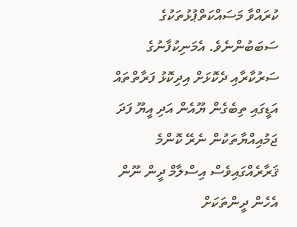ކުރައްވާ މަސައްކަތްޕުޅުތަކުގެ ސަބަބުންނެވެ. އެމަނިކުފާނުގެ ސަރުކާރާއި ދެކޮޅަށް އިދިކޮޅު ފަރާތްތައް އަޑީގައި ތިބެގެން ޔޫއެން އަދި އީޔޫ ފަދަ ޖަމުއިއްޔާތަކުން ނެރޭ ކޮންމެ ޤަރާރެއްގައިވެސް އިސްލާމް ދީން ނޫން އެހެން ދީންތަކަށް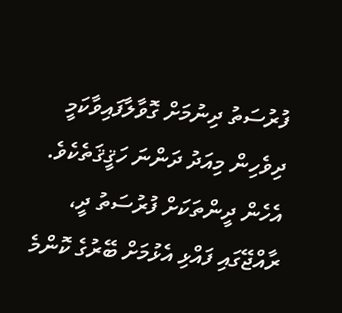ފުރުސަތު ދިނުމަށް ގޮވާލާފައިވާކަމީ ދިވެހިން މިއަދު ދަންނަ ހަޤީޤަތެކެވެ. އެހެން ދީންތަކަށް ފުރުސަތު ދީ، ރާއްޖޭގައި ފައްޅި އެޅުމަށް ބޭރުގެ ކޮންމެ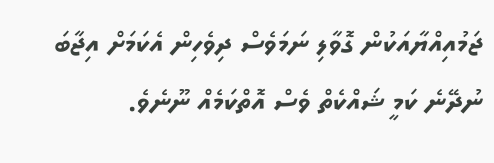ޖަމުއިއްޔާއަކުން ގޮވާލި ނަމަވެސް ދިވެހިން އެކަމަށް އިޖާބަ ނުދޭނެ ކަމީ ޝައްކެތް ވެސް އޮތްކަމެއް ނޫނެވެ.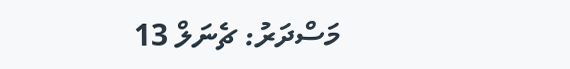މަސްދަރު: ޗެނަލް 13